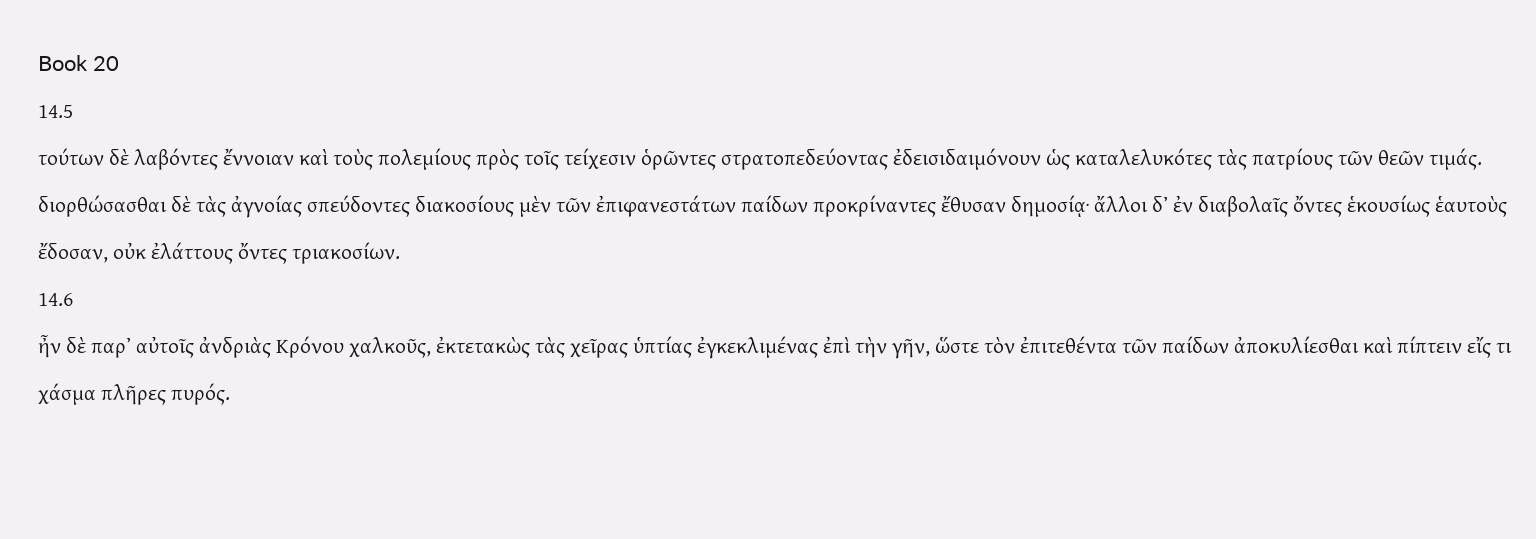Book 20
14.5
τούτων δὲ λαβόντες ἔννοιαν καὶ τοὺς πολεμίους πρὸς τοῖς τείχεσιν ὁρῶντες στρατοπεδεύοντας ἐδεισιδαιμόνουν ὡς καταλελυκότες τὰς πατρίους τῶν θεῶν τιμάς. διορθώσασθαι δὲ τὰς ἀγνοίας σπεύδοντες διακοσίους μὲν τῶν ἐπιφανεστάτων παίδων προκρίναντες ἔθυσαν δημοσίᾳ· ἄλλοι δʼ ἐν διαβολαῖς ὄντες ἑκουσίως ἑαυτοὺς ἔδοσαν, οὐκ ἐλάττους ὄντες τριακοσίων.
14.6
ἦν δὲ παρʼ αὐτοῖς ἀνδριὰς Κρόνου χαλκοῦς, ἐκτετακὼς τὰς χεῖρας ὑπτίας ἐγκεκλιμένας ἐπὶ τὴν γῆν, ὥστε τὸν ἐπιτεθέντα τῶν παίδων ἀποκυλίεσθαι καὶ πίπτειν εἴς τι χάσμα πλῆρες πυρός.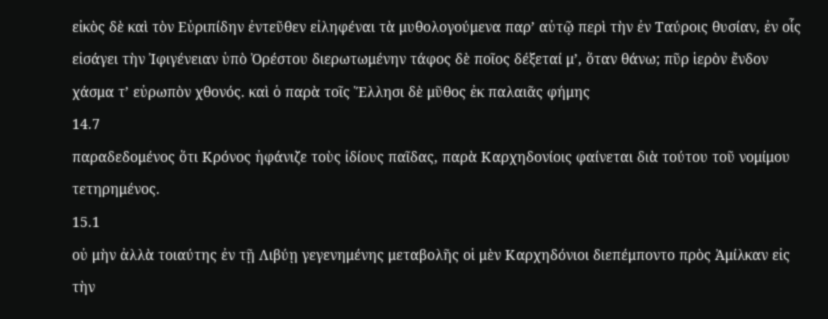εἰκὸς δὲ καὶ τὸν Εὐριπίδην ἐντεῦθεν εἰληφέναι τὰ μυθολογούμενα παρʼ αὐτῷ περὶ τὴν ἐν Ταύροις θυσίαν, ἐν οἷς εἰσάγει τὴν Ἰφιγένειαν ὑπὸ Ὀρέστου διερωτωμένην τάφος δὲ ποῖος δέξεταί μʼ, ὅταν θάνω; πῦρ ἱερὸν ἔνδον χάσμα τʼ εὐρωπὸν χθονός. καὶ ὁ παρὰ τοῖς Ἕλλησι δὲ μῦθος ἐκ παλαιᾶς φήμης
14.7
παραδεδομένος ὅτι Κρόνος ἠφάνιζε τοὺς ἰδίους παῖδας, παρὰ Καρχηδονίοις φαίνεται διὰ τούτου τοῦ νομίμου τετηρημένος.
15.1
οὐ μὴν ἀλλὰ τοιαύτης ἐν τῇ Λιβύῃ γεγενημένης μεταβολῆς οἱ μὲν Καρχηδόνιοι διεπέμποντο πρὸς Ἀμίλκαν εἰς τὴν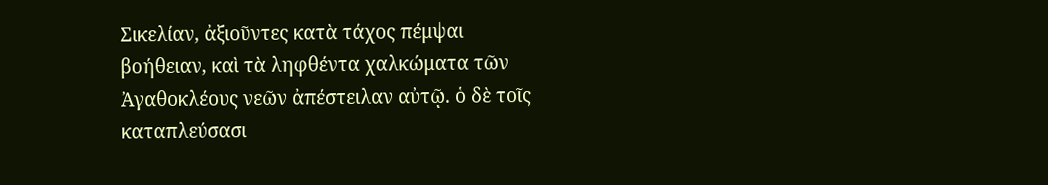Σικελίαν, ἀξιοῦντες κατὰ τάχος πέμψαι βοήθειαν, καὶ τὰ ληφθέντα χαλκώματα τῶν Ἀγαθοκλέους νεῶν ἀπέστειλαν αὐτῷ. ὁ δὲ τοῖς καταπλεύσασι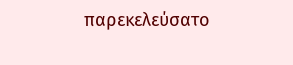παρεκελεύσατο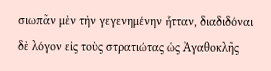σιωπᾶν μὲν τὴν γεγενημένην ἧτταν, διαδιδόναι δὲ λόγον εἰς τοὺς στρατιώτας ὡς Ἀγαθοκλῆς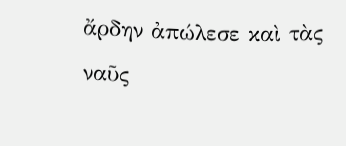ἄρδην ἀπώλεσε καὶ τὰς ναῦς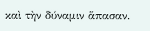καὶ τὴν δύναμιν ἅπασαν.